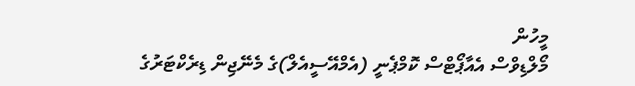މީހުން
މޯލްޑިވްސް އެއާޕޯޓްސް ކޮމްޕެނީ (އެމްއޭސީއެލް)ގެ މެނޭޖިން ޑިރެކްޓަރުގެ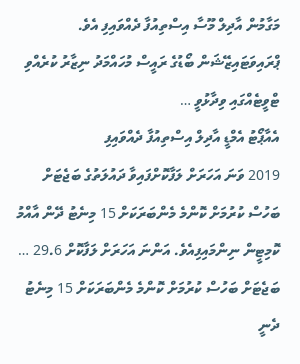މަގާމުން އާދިލް މޫސާ އިސްތިއުފާ ދެއްވައިފި އެވެ. ޕްރައިވަޓައިޒޭޝަން ބޯޑުގެ ރައީސް މުހައްމަދު ނިޒާރު ކުރެއްވި ޓްވީޓެއްގައި ވިދާޅުވީ …
އެއާޕޯޓު އެމްޑީ އާދިލް އިސްތިއުފާ ދެއްވައިފި
2019 ވަނަ އަހަރަށް ލަފާކޮށްފައިވާ ދައުލަތުގެ ބަޖެޓަށް ބަހުސް ކުރުމަށް ކޮންމެ މެންބަރަކަށް 15 މިނެޓު ދޭން އާއްމު ކޮމިޓީން ނިންމައިފިއެވެ. އަންނަ އަހަރަށް ލަފާކޮށް 29.6 …
ބަޖެޓަށް ބަހުސް ކުރުމަށް ކޮންމެ މެންބަރަކަށް 15 މިނެޓު ދެނީ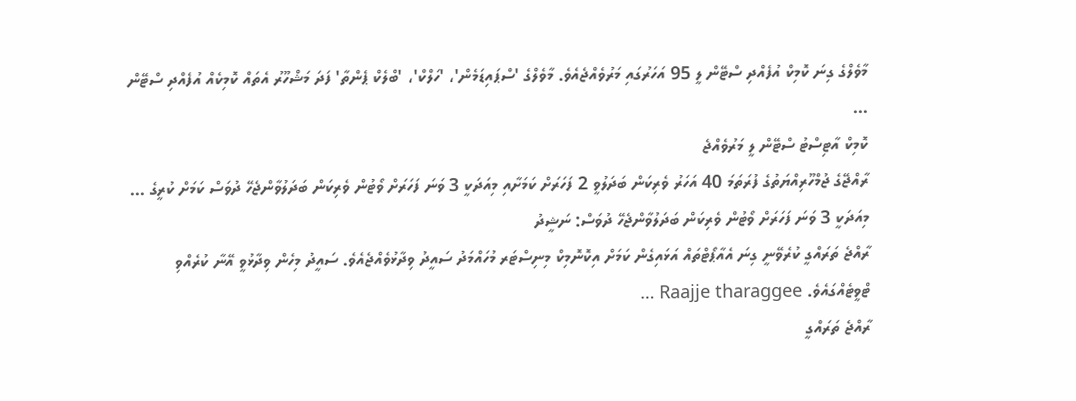މާވެލްގެ ގިނަ ކޮމިކް އުފެއްދި ސްޓޭން ލީ 95 އަހަރުގައި މަރުވެއްޖެއެވެ. މާވެލްގެ 'ސްޕައިޑަމެން'، 'ހަލްކް'، 'ބްލެކް ޕެންތާ' ފަދަ މަޝްހޫރު އެތައް ކޮމިކެއް އުފެއްދި ސްޓޭން …
ކޮމިކް އާޓިސްޓު ސްޓޭން ލީ މަރުވެއްޖެ
ރާއްޖޭގެ ޖުމްހޫރިއްޔަތުގެ ފުރަތަމަ 40 އަހަރު ވެރިކަން ބަދަލުވީ 2 ފަހަރަށް ކަމަށާއި މިއަދަކީ 3 ވަނަ ފަހަރަށް ވޯޓުން ވެރިކަން ބަދަލުވާންޖެހޭ ދުވަސް ކަމަށް ކުރީގެ …
މިއަދަކީ 3 ވަނަ ފަހަރަށް ވޯޓުން ވެރިކަން ބަދަލުވާންޖެހޭ ދުވަސް: ނަޝީދު
ރާއްޖެ ތަރައްގީ ކުރެވޭނީ ގިނަ އެއާޕޯޓްތައް އަޅައިގެން ކަމަށް އިކޮނޮމިކް މިނިސްޓަރ މުހައްމަދު ސައީދު ވިދާޅުވެއްޖެއެވެ. ސައީދު މިހެން ވިދާޅުވީ އޭނާ ކުރެއްވި ޓްވީޓެއްގައެވެ. Raajje tharaggee …
ރާއްޖެ ތަރައްގީ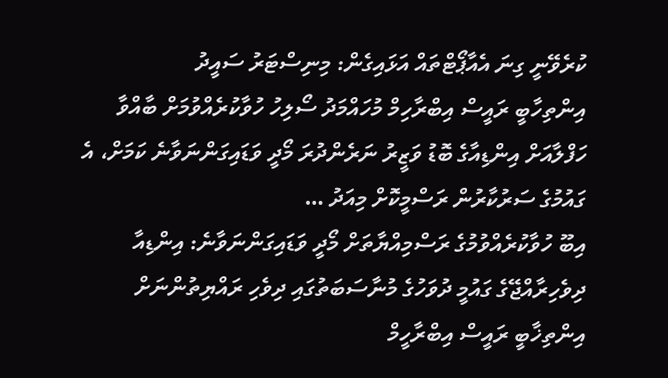ކުރެވޭނީ ގިނަ އެއާޕޯޓްތައް އަޅައިގެން: މިނިސްޓަރު ސައީދު
އިންތިހާބީ ރައީސް އިބްރާހިމް މުހައްމަދު ސޯލިހު ހުވާކުރެއްވުމަށް ބާއްވާ ހަފްލާއަށް އިންޑިއާގެ ބޮޑު ވަޒީރު ނަރެންދުރަ މޯދީ ވަޑައިގަންނަވާނެ ކަމަށް، އެ ގައުމުގެ ސަރުކާރުން ރަސްމީކޮށް މިއަދު …
އިބޫ ހުވާކުރެއްވުމުގެ ރަސްމިއްޔާތަށް މޯދީ ވަޑައިގަންނަވާނެ: އިންޑިއާ
ދިވެހިރާއްޖޭގެ ގައުމީ ދުވަހުގެ މުނާސަބަތުގައި ދިވެހި ރައްޔިތުންނަށް އިންތިޚާބީ ރައީސް އިބްރާހީމް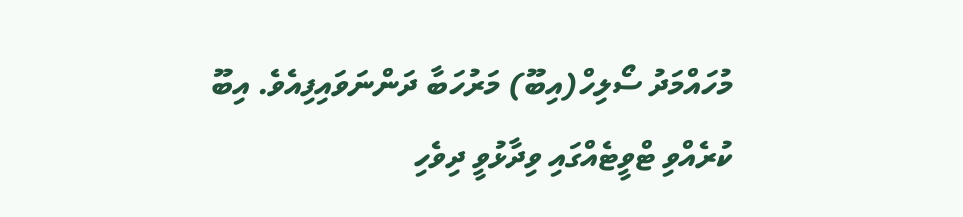މުހައްމަދު ސޯލިހް(އިބޫ) މަރުހަބާ ދަންނަވައިފިއެވެ. އިބޫ ކުރެއްވި ޓްވީޓެއްގައި ވިދާޅުވީ ދިވެހި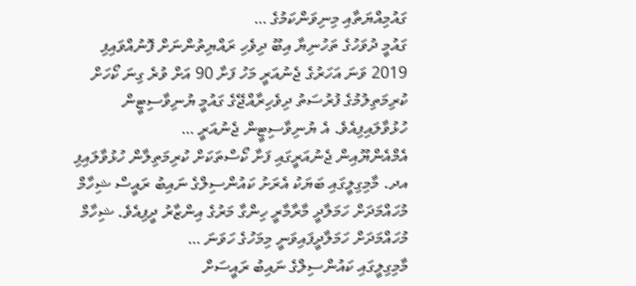ގައުމިއްޔަތާއި މިނިވަންކަމުގެ …
ގައުމީ ދުވަހުގެ ތަހުނިޔާ އިބޫ ދިވެހި ރައްޔިތުންނަށް ފޮނުއްވައިފި
2019 ވަނަ އަހަރުގެ ޖެނުއަރީ މަހު ފަށާ 90 އަށް ވުރެ ގިނަ ކޯހަށް ކުރިމަތިލުމުގެ ފުރުސަތު ދިވެހިރާއްޖޭގެ ގައުމީ ޔުނިވާސިޓީން ހުޅުވާލައިފިއެވެ. އެ ޔުނިވާސިޓީން ޖެނުއަރީ …
އެމްއެންޔޫއިން ޖެނުއަރީގައި ފަށާ ކޯސްތަކަށް ކުރިމަތިލާން ހުޅުވާލައިފި
އދ. މާމިގިލީގައި ބަޔަކު އެރަށު ކައުންސިލްގެ ނައިބު ރައީސް ޝިހާމް މުހައްމަދަށް ހަމަލާދީ މާރާމާރީ ހިންގާ މަރުގެ އިންޒާރު ދީފިއެވެ. ޝިހާމް މުހައްމަދަށް ހަމަލާދީފައިވަނީ މިމަހުގެ ހަވަނަ …
މާމިގިލީގައި ކައުންސިލްގެ ނައިބު ރައީސަށް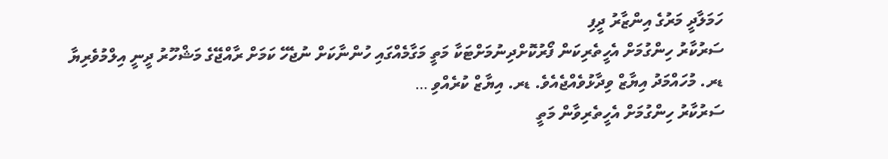ހަމަލާދީ މަރުގެ އިންޒާރު ދީފި
ސަރުކާރު ހިންގުމަށް އެހީތެރިކަން ފޯރުކޮށްދިނުމަށްޓަކާ މަތީ މަގާމެއްގައި ހުންނާކަށް ނުޖެހޭ ކަމަށް ރާއްޖޭގެ މަޝްހޫރު ދީނީ އިލްމުވެރިޔާ ޑރ. މުހައްމަދު އިޔާޒް ވިދާޅުވެއްޖެއެވެ. ޑރ. އިޔާޒް ކުރެއްވި …
ސަރުކާރު ހިންގުމަށް އެހީތެރިވާން މަތީ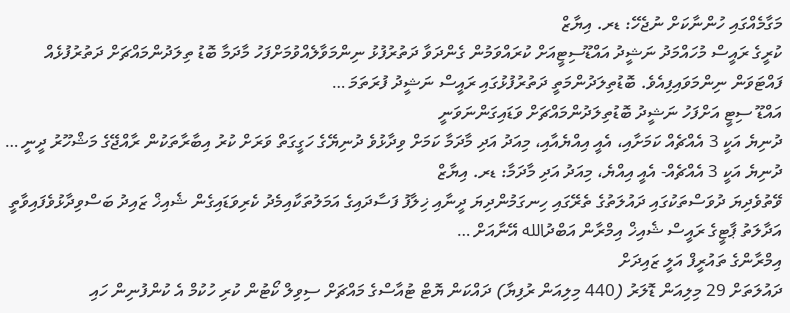މަގާމެއްގައި ހުންނާކަށް ނުޖެހޭ: ޑރ. އިޔާޒް
ކުރީގެ ރައީސް މުހައްމަދު ނަޝީދު އައްޑޫސިޓީއަށް ކުރައްވަމުން ގެންދަވާ ދަތުރުފުޅު ނިންމަވާލެއްވުމަށްފަހު މާދަމާ ބޮޑު ތިލަދުންމައްޗަށް ދަތުރުފުޅެއް ފައްޓަވަން ނިންމަވައިފިއެވެ. ބޮޑުތިލަދުންމަތީ ދަތުރުފުޅުގައި ރައީސް ނަޝީދު ފުރަތަމަ …
އައްޑޫ ސިޓީ އަށްފަހު ނަޝީދު ބޮޑުތިލަދުންމައްޗަށް ވަޑައިގަންނަވަނީ
ދުނިޔެ އަކީ 3 އެއްޗެއް ކަމަށާއި، އެއީ އިއްޔެއާއި، މިއަދު އަދި މާދަމާ ކަމަށް ވިދާޅުވެ ދުނިޔޭގެ ހަގީގަތް ވަރަށް ކުރު އިބާރާތަކުން ރާއްޖޭގެ މަޝްހޫރު ދީނީ …
ދުނިޔެ އަކީ 3 އެއްޗެއް- އެއީ އިއްޔެ، މިއަދު އަދި މާދަމާ: ޑރ. އިޔާޒް
ވޭތުވެދިޔަ ދުވަސްތަކުގައި ދައުލަތުގެ ތެރޭގައި ހިނގަމުންދިޔަ ދީނާއި ޚިލާފު ފަސާދައިގެ އަމަލުތަކާއިމެދު ކެރިވަޑައިގެން ޝެއިޚް ޒައިދު ބަސްވިދާޅުވެފައިވާތީ އަދާލަތު ޕާޓީގެ ރައީސް ޝެއިޚް އިމްރާން އަބްދުالله އޭނާއަށް …
އިމްރާންގެ ތައުރީފް އަލީ ޒައިދަށް
ދައުލަތަށް 29 މިލިއަން ޑޮލަރު (440 މިލިއަން ރުފިޔާ) ދައްކަން ޔޮޓް ޓުއާސްގެ މައްޗަށް ސިވިލް ކޯޓުން ކުރި ހުކުމް އެ ކުންފުނިން ހައި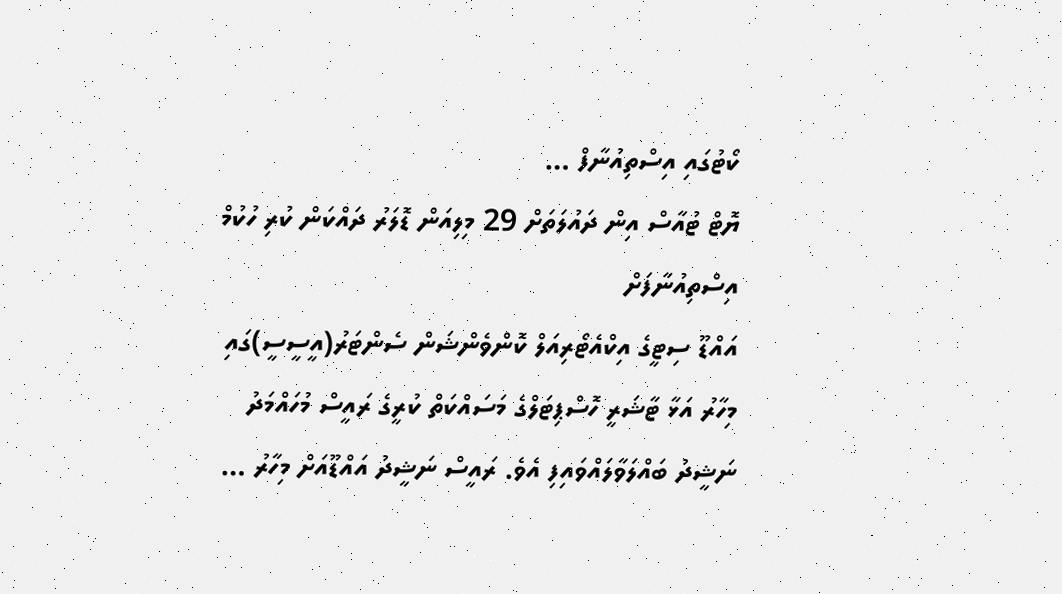ކޯޓުގައި އިސްތިއުނާފް …
ޔޮޓް ޓުއާސް އިން ދައުލަތަށް 29 މިލިއަން ޑޮލަރު ދައްކަން ކުރި ހުކުމް އިސްތިއުނާފަށް
އައްޑޫ ސިޓީގެ އިކްއެޓޯރިއަލް ކޮންވެންޝަން ސެންޓަރު(އީސީސީ)ގައި މިހާރު އަޅާ ޓާޝަރީ ހޮސްޕިޓަލްގެ މަސައްކަތް ކުރީގެ ރައީސް މުހައްމަދު ނަޝީދު ބައްލަވާލައްވައިފި އެވެ. ރައީސް ނަޝީދު އައްޑޫއަށް މިހާރު …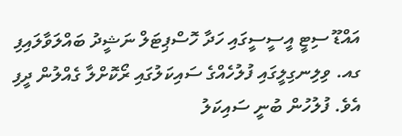އައްޑޫ ސިޓީ އީސީސީގައި ހަދާ ހޮސްޕިޓަލް ނަޝީދު ބައްލަވާލައިފި
ގއ. ވިލިނގިލީގައި ފުލުހެއްގެ ސައިކަލުގައި ރޯކޮށްލާ ގެއްލުން ދީފި އެވެ. ފުލުހުން ބުނީ ސައިކަލު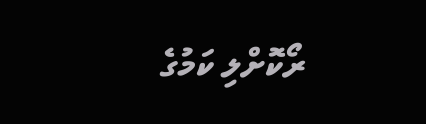ރޯކޮށްލި ކަމުގެ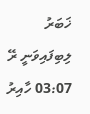ޚަބަރު ލިބިފައިވަނީ ރޭ 03:07 ހާއިރު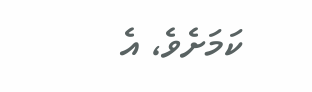ކަމަށެވެ، އެ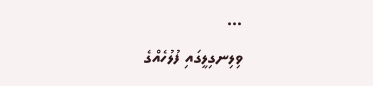…
ވިލިނގިލީގައި ފުލުހެއްގެ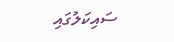ސައިކަލުގައި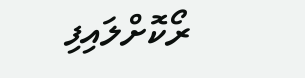ރޯކޮށްލައިފި